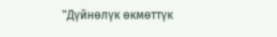"Дүйнөлүк өкмөттүк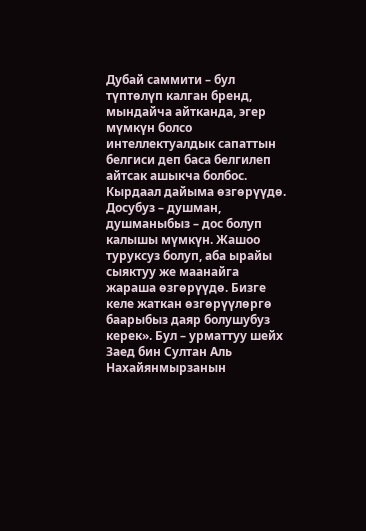Дубай саммити – бул түптөлүп калган бренд, мындайча айтканда, эгер мүмкүн болсо интеллектуалдык сапаттын белгиси деп баса белгилеп айтсак ашыкча болбос.
Кырдаал дайыма өзгөрүүдө. Досубуз – душман, душманыбыз – дос болуп калышы мүмкүн. Жашоо туруксуз болуп, аба ырайы сыяктуу же маанайга жараша өзгөрүүдө. Бизге келе жаткан өзгөрүүлөргө баарыбыз даяр болушубуз керек». Бул – урматтуу шейх Заед бин Султан Аль Нахайянмырзанын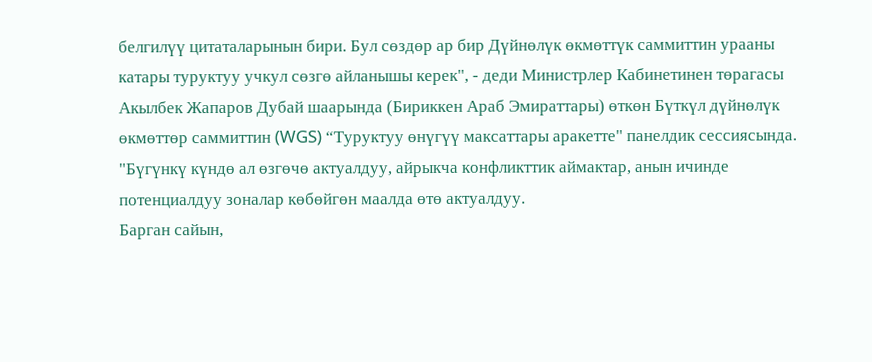белгилүү цитаталарынын бири. Бул сөздөр ар бир Дүйнөлүк өкмөттүк саммиттин урааны катары туруктуу учкул сөзгө айланышы керек", - деди Министрлер Кабинетинен төрагасы Акылбек Жапаров Дубай шаарында (Бириккен Араб Эмираттары) өткөн Бүткүл дүйнөлүк өкмөттөр саммиттин (WGS) “Туруктуу өнүгүү максаттары аракетте" панелдик сессиясында.
"Бүгүнкү күндө ал өзгөчө актуалдуу, айрыкча конфликттик аймактар, анын ичинде потенциалдуу зоналар көбөйгөн маалда өтө актуалдуу.
Барган сайын,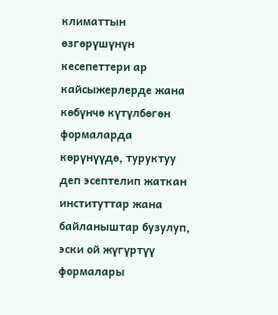климаттын өзгөрүшүнүн кесепеттери ар кайсыжерлерде жана көбүнчө күтүлбөгөн формаларда көрүнүүдө, туруктуу деп эсептелип жаткан институттар жана байланыштар бузулуп, эски ой жүгүртүү формалары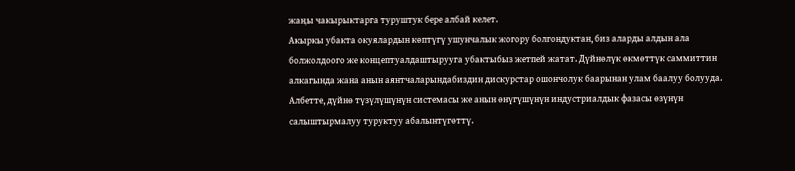жаңы чакырыктарга туруштук бере албай келет.
Акыркы убакта окуялардын көптүгү ушунчалык жогору болгондуктан, биз аларды алдын ала болжолдоого же концептуалдаштырууга убактыбыз жетпей жатат. Дүйнөлүк өкмөттүк саммиттин алкагында жана анын аянтчаларындабиздин дискурстар ошончолук баарынан улам баалуу болууда.
Албетте, дүйнө түзүлүшүнүн системасы же анын өнүгүшүнүн индустриалдык фазасы өзүнүн салыштырмалуу туруктуу абалынтүгөттү.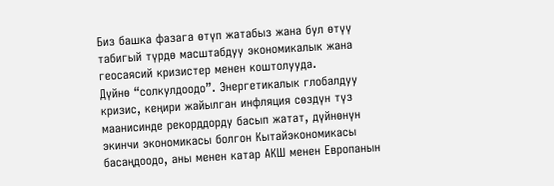Биз башка фазага өтүп жатабыз жана бул өтүү табигый түрдө масштабдуу экономикалык жана геосаясий кризистер менен коштолууда.
Дүйнө “солкулдоодо”. Энергетикалык глобалдуу кризис, кеңири жайылган инфляция сөздүн түз маанисинде рекорддорду басып жатат, дүйнөнүн экинчи экономикасы болгон Кытайэкономикасы басаңдоодо, аны менен катар АКШ менен Европанын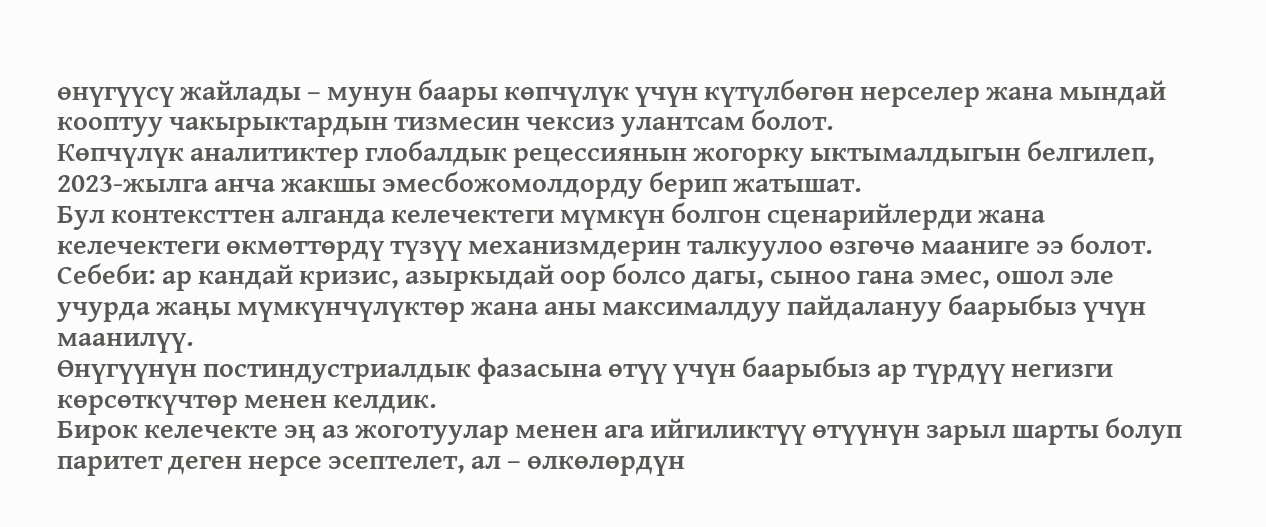өнүгүүсү жайлады – мунун баары көпчүлүк үчүн күтүлбөгөн нерселер жана мындай кооптуу чакырыктардын тизмесин чексиз улантсам болот.
Көпчүлүк аналитиктер глобалдык рецессиянын жогорку ыктымалдыгын белгилеп, 2023-жылга анча жакшы эмесбожомолдорду берип жатышат.
Бул контексттен алганда келечектеги мүмкүн болгон сценарийлерди жана келечектеги өкмөттөрдү түзүү механизмдерин талкуулоо өзгөчө мааниге ээ болот. Себеби: ар кандай кризис, азыркыдай оор болсо дагы, сыноо гана эмес, ошол эле учурда жаңы мүмкүнчүлүктөр жана аны максималдуу пайдалануу баарыбыз үчүн маанилүү.
Өнүгүүнүн постиндустриалдык фазасына өтүү үчүн баарыбыз ар түрдүү негизги көрсөткүчтөр менен келдик.
Бирок келечекте эң аз жоготуулар менен ага ийгиликтүү өтүүнүн зарыл шарты болуп паритет деген нерсе эсептелет, ал – өлкөлөрдүн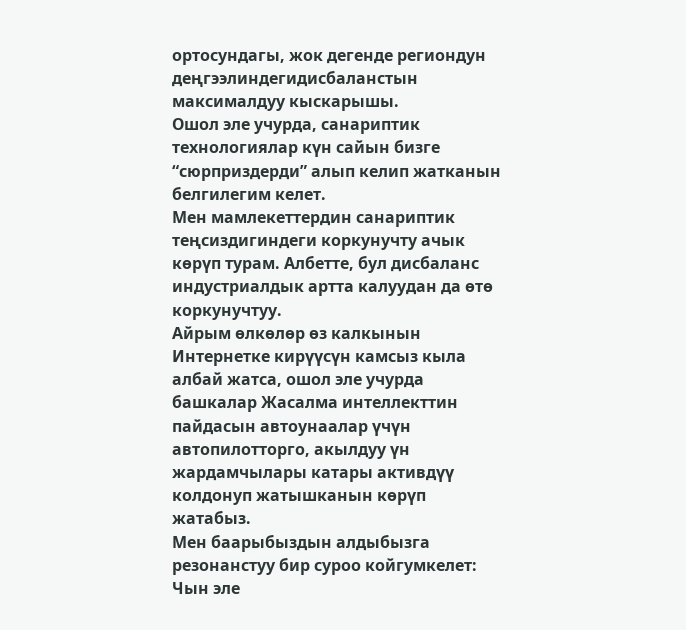ортосундагы, жок дегенде региондун деңгээлиндегидисбаланстын максималдуу кыскарышы.
Ошол эле учурда, санариптик технологиялар күн сайын бизге “сюрприздерди” алып келип жатканын белгилегим келет.
Мен мамлекеттердин санариптик теңсиздигиндеги коркунучту ачык көрүп турам. Албетте, бул дисбаланс индустриалдык артта калуудан да өтө коркунучтуу.
Айрым өлкөлөр өз калкынын Интернетке кирүүсүн камсыз кыла албай жатса, ошол эле учурда башкалар Жасалма интеллекттин пайдасын автоунаалар үчүн автопилотторго, акылдуу үн жардамчылары катары активдүү колдонуп жатышканын көрүп жатабыз.
Мен баарыбыздын алдыбызга резонанстуу бир суроо койгумкелет: Чын эле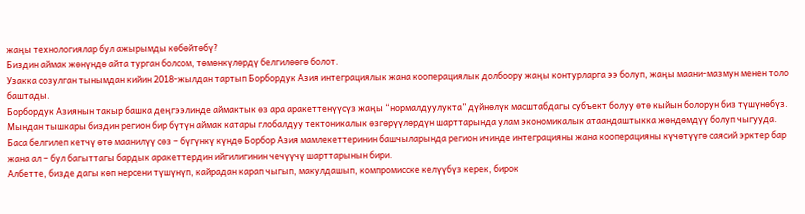жаңы технологиялар бул ажырымды көбөйтөбү?
Биздин аймак жөнүндө айта турган болсом, төмөнкүлөрдү белгилөөгө болот.
Узакка созулган тынымдан кийин 2018-жылдан тартып Борбордук Азия интеграциялык жана кооперациялык долбоору жаңы контурларга ээ болуп, жаңы маани-мазмун менен толо баштады.
Борбордук Азиянын такыр башка деңгээлинде аймактык өз ара аракеттенүүсүз жаңы “нормалдуулукта” дүйнөлүк масштабдагы субъект болуу өтө кыйын болорун биз түшүнөбүз.
Мындан тышкары биздин регион бир бүтүн аймак катары глобалдуу тектоникалык өзгөрүүлөрдүн шарттарында улам экономикалык атаандаштыкка жөндөмдүү болуп чыгууда.
Баса белгилеп кетчү өтө маанилүү сөз – бүгүнкү күндө Борбор Азия мамлекеттеринин башчыларында регион ичинде интеграцияны жана кооперацияны күчөтүүгө саясий эрктер бар жана ал – бул багыттагы бардык аракеттердин ийгилигинин чечүүчү шарттарынын бири.
Албетте, бизде дагы көп нерсени түшүнүп, кайрадан карап чыгып, макулдашып, компромисске келүүбүз керек, бирок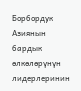Борбордук Азиянын бардык өлкөлөрүнүн лидерлеринин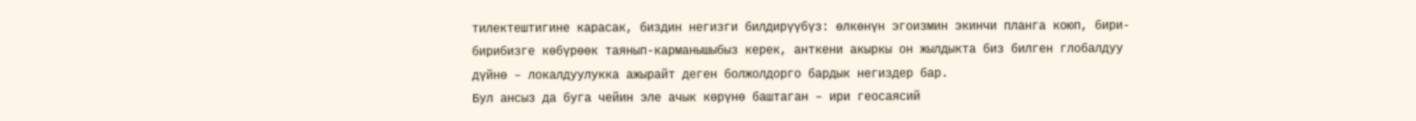тилектештигине карасак, биздин негизги билдирүүбүз: өлкөнүн эгоизмин экинчи планга коюп, бири-бирибизге көбүрөөк таянып-карманышыбыз керек, анткени акыркы он жылдыкта биз билген глобалдуу дүйнө – локалдуулукка ажырайт деген болжолдорго бардык негиздер бар.
Бул ансыз да буга чейин эле ачык көрүнө баштаган – ири геосаясий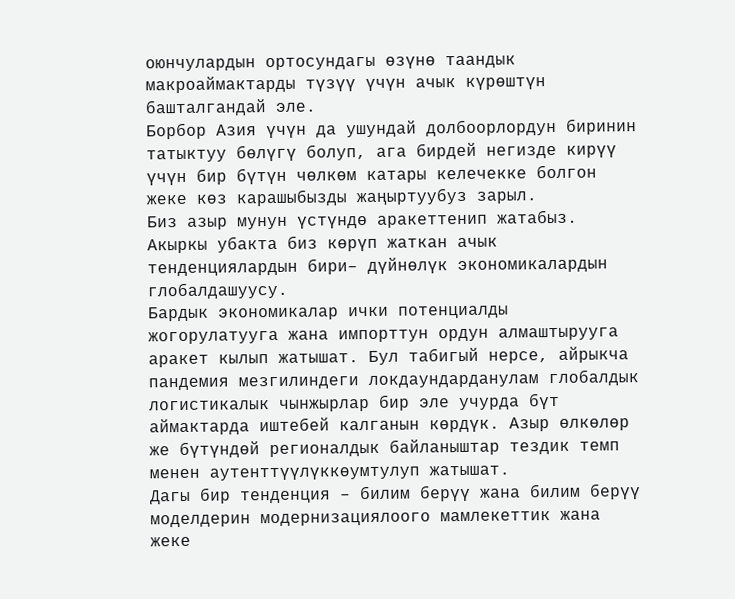оюнчулардын ортосундагы өзүнө таандык макроаймактарды түзүү үчүн ачык күрөштүн башталгандай эле.
Борбор Азия үчүн да ушундай долбоорлордун биринин татыктуу бөлүгү болуп, ага бирдей негизде кирүү үчүн бир бүтүн чөлкөм катары келечекке болгон жеке көз карашыбызды жаңыртуубуз зарыл.
Биз азыр мунун үстүндө аракеттенип жатабыз.
Акыркы убакта биз көрүп жаткан ачык тенденциялардын бири– дүйнөлүк экономикалардын глобалдашуусу.
Бардык экономикалар ички потенциалды жогорулатууга жана импорттун ордун алмаштырууга аракет кылып жатышат. Бул табигый нерсе, айрыкча пандемия мезгилиндеги локдаундарданулам глобалдык логистикалык чынжырлар бир эле учурда бүт аймактарда иштебей калганын көрдүк. Азыр өлкөлөр же бүтүндөй регионалдык байланыштар тездик темп менен аутенттүүлүккөумтулуп жатышат.
Дагы бир тенденция – билим берүү жана билим берүү моделдерин модернизациялоого мамлекеттик жана жеке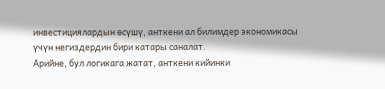инвестициялардын өсүшү, анткени ал билимдер экономикасы үчүн негиздердин бири катары саналат.
Арийне, бул логикага жатат, анткени кийинки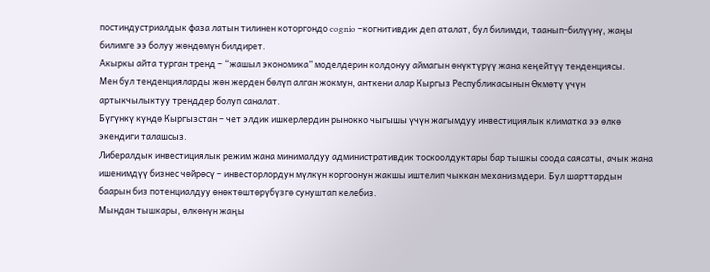постиндустриалдык фаза латын тилинен которгондо cognio –когнитивдик деп аталат, бул билимди, таанып-билүүнү, жаңы билимге ээ болуу жөндөмүн билдирет.
Акыркы айта турган тренд – “жашыл экономика” моделдерин колдонуу аймагын өнүктүрүү жана кеңейтүү тенденциясы.
Мен бул тенденцияларды жөн жерден бөлүп алган жокмун, анткени алар Кыргыз Республикасынын Өкмөтү үчүн артыкчылыктуу тренддер болуп саналат.
Бүгүнкү күндө Кыргызстан – чет элдик ишкерлердин рынокко чыгышы үчүн жагымдуу инвестициялык климатка ээ өлкө экендиги талашсыз.
Либералдык инвестициялык режим жана минималдуу административдик тоскоолдуктары бар тышкы соода саясаты, ачык жана ишенимдүү бизнес чөйрөсү – инвесторлордун мүлкүн коргоонун жакшы иштелип чыккан механизмдери. Бул шарттардын баарын биз потенциалдуу өнөктөштөрүбүзгө сунуштап келебиз.
Мындан тышкары, өлкөнүн жаңы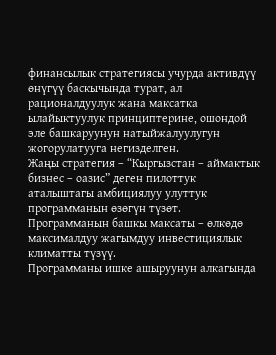финансылык стратегиясы учурда активдүү өнүгүү баскычында турат, ал рационалдуулук жана максатка ылайыктуулук принциптерине, ошондой эле башкаруунун натыйжалуулугун жогорулатууга негизделген.
Жаңы стратегия – “Кыргызстан – аймактык бизнес – оазис” деген пилоттук аталыштагы амбициялуу улуттук программанын өзөгүн түзөт.
Программанын башкы максаты – өлкөдө максималдуу жагымдуу инвестициялык климатты түзүү.
Программаны ишке ашыруунун алкагында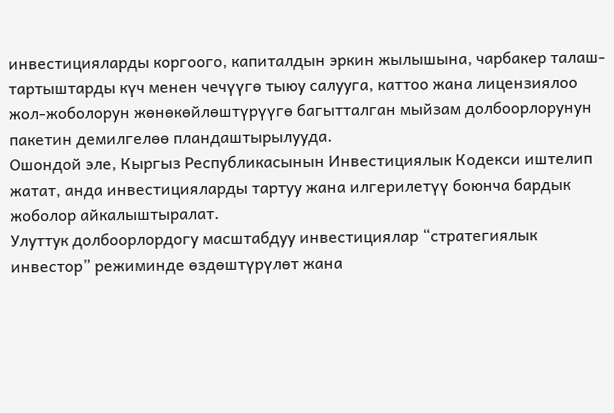инвестицияларды коргоого, капиталдын эркин жылышына, чарбакер талаш-тартыштарды күч менен чечүүгө тыюу салууга, каттоо жана лицензиялоо жол-жоболорун жөнөкөйлөштүрүүгө багытталган мыйзам долбоорлорунун пакетин демилгелөө пландаштырылууда.
Ошондой эле, Кыргыз Республикасынын Инвестициялык Кодекси иштелип жатат, анда инвестицияларды тартуу жана илгерилетүү боюнча бардык жоболор айкалыштыралат.
Улуттук долбоорлордогу масштабдуу инвестициялар “стратегиялык инвестор” режиминде өздөштүрүлөт жана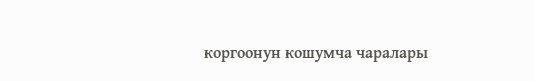коргоонун кошумча чаралары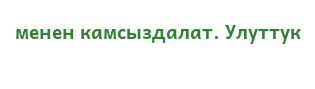менен камсыздалат. Улуттук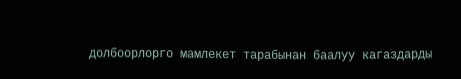долбоорлорго мамлекет тарабынан баалуу кагаздарды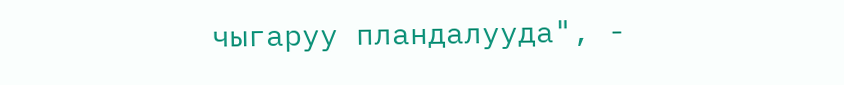чыгаруу пландалууда", -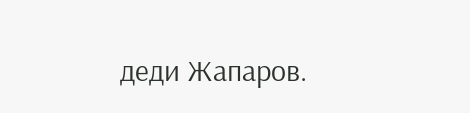деди Жапаров.